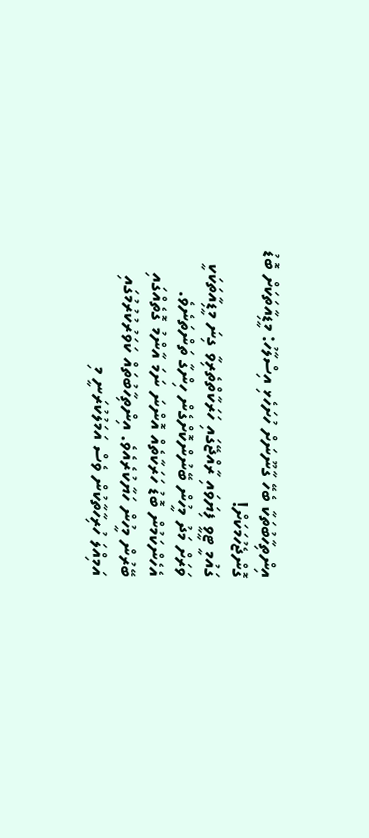އިންތިހާބުތަކާ ބެހޭ ގާނޫނަށް ހުށަހެޅި އިސްލާހު: މީޑިއާތަކަށް ބޮޑު ގޮންޖެހުމަކަށް!
ގައުމީ ޓީވީ ފިޔަވައި ރާއްޖޭގައި ހަރަކާތްތެރިވާ ގިނަ މީޑިއާތަކަކީ ވަރަށް މަދު މީހުން ބޭނުންކޮށްގެން ހިންގާ ތަންތަނެވެ. އެހެންކަމުން ބޮޑު ހަރަކާތެއް އޮންނަ ނަމަ އާންމު ގޮތެއްގައި ބޭރުން މީހުން ހަޔާކުރެއެވެ. އިންތިހާބުތައް ކަވަރުކުރުމުގައި އަމިއްލަ ހުރިހާތާކުން ވެސް އަމަލުކުރަނީ މި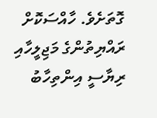ގޮތަށެވެ. ހާއްސަކޮށް ރައްޔިތުންގެ މަޖިލީހާއި ރިޔާސީ އިންތިހާބު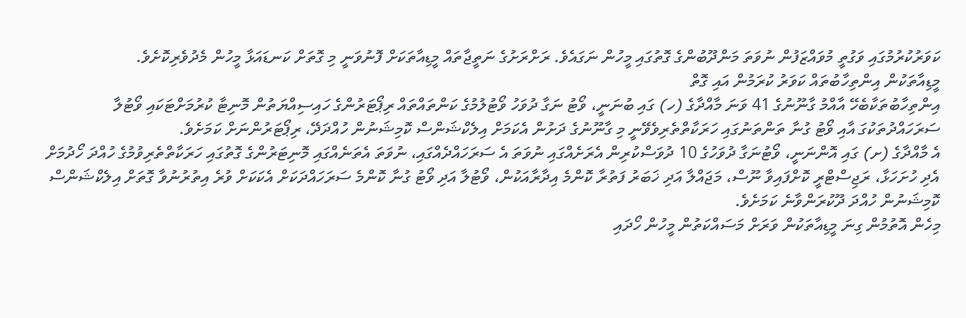ކަވަރުކުރުމުގައި ވަގުތީ މުވައްޒަފުން ނުވަތަ މަންދޫބުންގެ ގޮތުގައި މީހުން ނަގައެވެ. ރަށްރަށުގެ ނަތީޖާތައް މީޑިއާތަކަށް ފޮނުވަނީ މި ގޮތަށް ކަނޑައަޅާ މީހުން މެދުވެރިކޮށެވެ.
މީޑިއާތަކުން އިންތިހާބުތައް ކަވަރު ކުރަމުން އައި ގޮތް
އިންތިހާބުތަކާބެހޭ އާއްމު ގާނޫނުގެ 41 ވަނަ މާއްދާގެ (ހ) ގައި ބުނަނީ، ވޯޓު ނަގާ ދުވަހު ވޯޓުލުމުގެ ކަންތައްތައް ރިޕޯޓަރުންގެ ހައިސިއްޔަތުން މޮނިޓާ ކުރުމަށްޓަކައި ވޯޓުލާ ސަރަހައްދުތަކުގަ އާއި ވޯޓު ގުނާ ތަންތަނުގައި ހަރަކާތްތެރިވެވޭނީ މި ގާނޫނުގެ ދަށުން އެކަމަށް އިލެކްޝަންސް ކޮމިޝަނުން ހުއްދަދޭ، ރިޕޯޓަރުންނަށް ކަމަށެވެ.
އެ މާއްދާގެ (ށ) ގައި އޮންނަނީ، ވޯޓުނަގާ ދުވަހުގެ 10 ދުވަސްކުރިން އެރަށެއްގައި ނުވަތަ އެ ސަރަހައްދެއްގައި، ނުވަތަ އެތަނެއްގައި މޮނިޓަރުންގެ ގޮތުގައި ހަރަކާތްތެރިވުމުގެ ހުއްދަ ހޯދުމަށް އެދި ހުށަހަޅާ، ރަޖިސްޓްރީ ކޮށްފައިވާ ނޫސް، މަޖައްލާ އަދި ޚަބަރު ފަތުރާ ކޮންމެ އިދާރާއަކުން، ވޯޓުލާ އަދި ވޯޓު ގުނާ ކޮންމެ ސަރަހައްދަކަށް އެކަކަށް ވުރެ އިތުރުނުވާ ގޮތަށް އިލެކްޝަންސް ކޮމިޝަނުން ހުއްދަ ދޫކުރަންވާނެ ކަމަށެވެ.
މިހެން އޮތުމުން ގިނަ މީޑިއާތަކުން ވަރަށް މަސައްކަތުން މީހުން ހޯދައި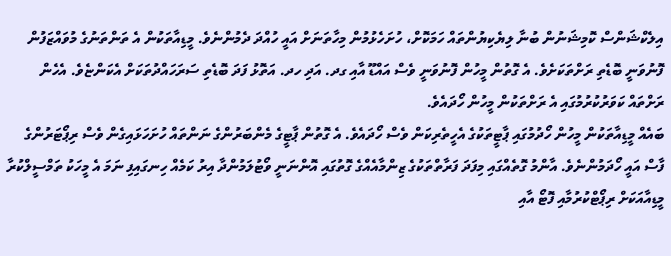އިލެކްޝަންސް ކޮމިޝަނުން ބުނާ ލިޔެކިޔުންތައް ހަމަކޮށް، ހުށަހެޅުމުން މިހާތަނަށް އައީ ހުއްދަ ދެމުންނެވެ. މީޑިއާތަކުން އެ ތަންތަނުގެ މުވައްޒަފުން ފޮނުވަނީ ބޮޑެތި ރަށްތަކަށެވެ. އެ ގޮތުން މީހުން ފޮނުވަނީ ވެސް އައްޑޫ އާއި ގދ. އަދި ހދ. އަތޮޅު ފަދަ ބޮޑެތި ސަރަހައްދުތަކަށް އެކަންޏެވެ. އެހެން ރަށްތައް ކަވަރުކުރުމުގައި އެ ރަށްތަކުން މީހުން ހޯދައެވެ.
ބައެއް މީޑިއާތަކުން މީހުން ހޯދުމުގައި ޕާޓީތަކުގެ އެހީތެރިކަން ވެސް ހޯދައެވެ. އެ ގޮތުން ޕާޓީގެ މެންބަރުންގެ ނަންތައް ހުށަހަޅައިގެން ވެސް ރިޕޯޓަރުންގެ ފާސް އައީ ހޯދަމުންނެވެ. އާންމު ގޮތެއްގައި މިފަދަ ފަރާތްތަކުގެ ޒިންމާއެއްގެ ގޮތުގައި އޮންނަނީ ވޯޓުލަމުންދާ އިރު ކަމެއް ހިނގައިފި ނަމަ އެ މީހަކު ތަމްސީލްކުރާ މީޑިއާއަކަށް ރިޕޯޓްކުރުމާއި ފޮޓޯ އާއި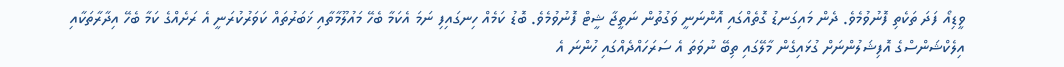ވީޑިއޯ ފަދަ ތަކެތި ފޮނުވުމެވެ. ދެން މައިގަނޑު ގޮތެއްގައި އޮންނަނީ ވަގުތުން ނަތީޖާ ޝީޓް ފޮނުވުމެވެ. ބޮޑު ކަމެއް ހިނގައިފި ނަމަ އެކަމާ ބެހޭ މައުލޫމާތާއި ޚަބަރުތައް ކަވަރުކުރަނީ އެ ރަށެއްގެ ކަމާ ބެހޭ އިދާރާތަކާއި އިލެކްޝަންސްގެ އޮފިޝަލުންނަށް ގުޅައިގެން މާލޭގައި ތިބޭ ނުވަތަ އެ ސަރަހައްދެއްގައި ހުންނަ އެ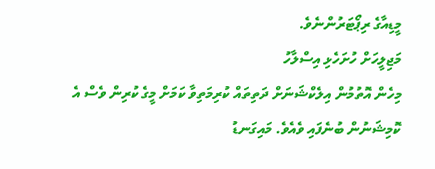މީޑިއާގެ ރިޕޯޓަރުންނެވެ.
މަޖިލީހަށް ހުށަހެޅި އިސްލާހު
މިހެން އޮތުމުން އިލެކްޝަނަށް ދަތިތައް ކުރިމަތިވާ ކަމަށް މީގެ ކުރިން ވެސް އެ ކޮމިޝަނުން ބުނެފައި ވެއެވެ. މައިގަނޑު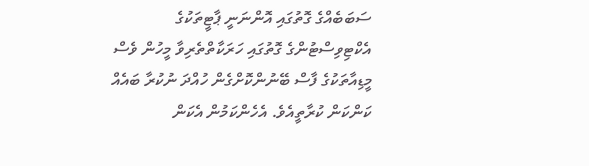ސަބަބެއްގެ ގޮތުގައި އޮންނަނީ ޕާޓީތަކުގެ އެކްޓިވިސްޓުންގެ ގޮތުގައި ހަރަކާތްތެރިވާ މީހުން ވެސް މީޑިއާތަކުގެ ފާސް ބޭނުންކޮށްގެން ހުއްދަ ނުކުރާ ބައެއް ކަންކަން ކުރާތީއެވެ. އެހެންކަމުން އެކަން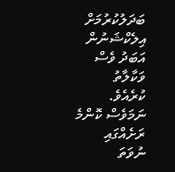ބަދަލުކުރުމަށް އިލެކްޝަނުން އަބަދު ވެސް ވަކާލާތު ކުރެއެވެ. ނަމަވެސް ކޮންމެ ރަށެއްގައި ނުވަތަ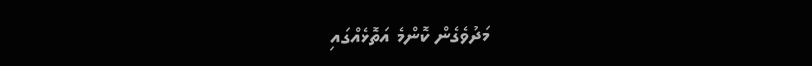މަދުވެގެން ކޮންމެ އަތޮޅެއްގައި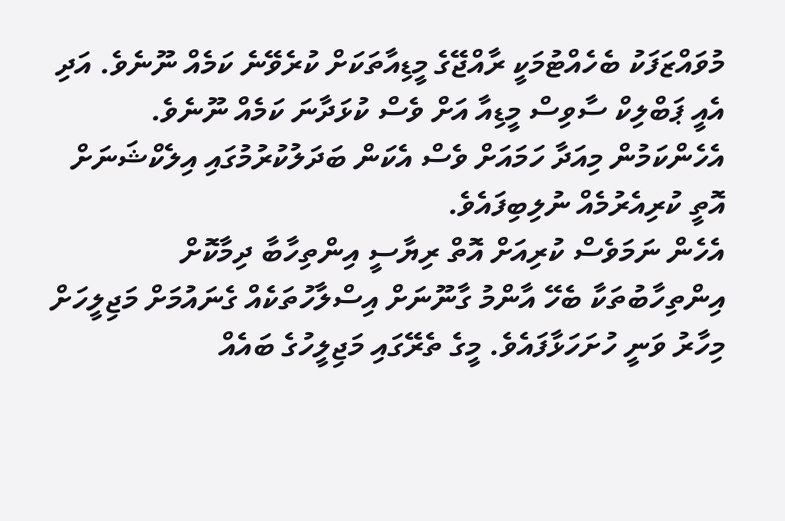މުވައްޒަފަކު ބެހެއްޓުމަކީ ރާއްޖޭގެ މީޑިއާތަކަށް ކުރެވޭނެ ކަމެއް ނޫނެވެ. އަދި އެއީ ޕަބްލިކް ސާވިސް މީޑިއާ އަށް ވެސް ކުޅަދާނަ ކަމެއް ނޫނެވެ. އެހެންކަމުން މިއަދާ ހަމައަށް ވެސް އެކަން ބަދަލުކުރުމުގައި އިލެކްޝަނަށް އޮތީ ކުރިއެރުމެއް ނުލިބިފައެވެ.
އެހެން ނަމަވެސް ކުރިއަށް އޮތް ރިޔާސީ އިންތިހާބާ ދިމާކޮށް އިންތިހާބުތަކާ ބެހޭ އާންމު ގާނޫނަށް އިސްލާހުތަކެއް ގެނައުމަށް މަޖިލީހަށް މިހާރު ވަނީ ހުށަހަޅާފައެވެ. މީގެ ތެރޭގައި މަޖިލީހުގެ ބައެއް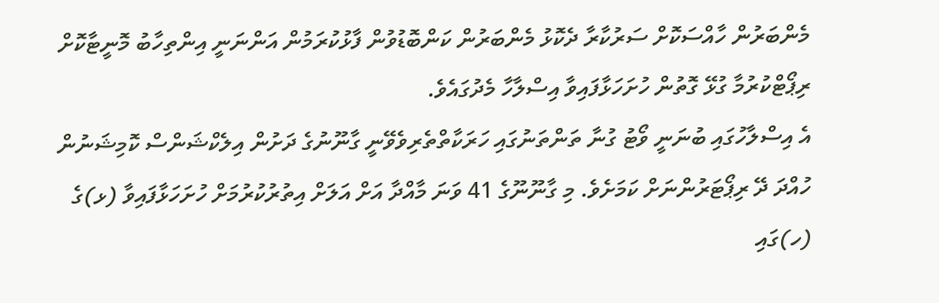މެންބަރުން ހާއްސަކޮށް ސަރުކާރާ ދެކޮޅު މެންބަރުން ކަންބޮޑުވުން ފާޅުކުރަމުން އަންނަނީ އިންތިހާބު މޮނީޓާކޮށް ރިޕޯޓްކުރުމާ ގުޅޭ ގޮތުން ހުށަހަޅާފައިވާ އިސްލާހާ މެދުގައެވެ.
އެ އިސްލާހުގައި ބުނަނީ ވޯޓު ގުނާ ތަންތަނުގައި ހަރަކާތްތެރިވެވޭނީ ގާނޫނުގެ ދަށުން އިލެކްޝަންސް ކޮމިޝަނުން ހުއްދަ ދޭ ރިޕޯޓަރުންނަށް ކަމަށެވެ. މި ގާނޫނޫގެ 41 ވަނަ މާއްދާ އަށް އަލަށް އިތުރުކުރުމަށް ހުށަހަޅާފައިވާ (ޅ)ގެ (ހ)ގައި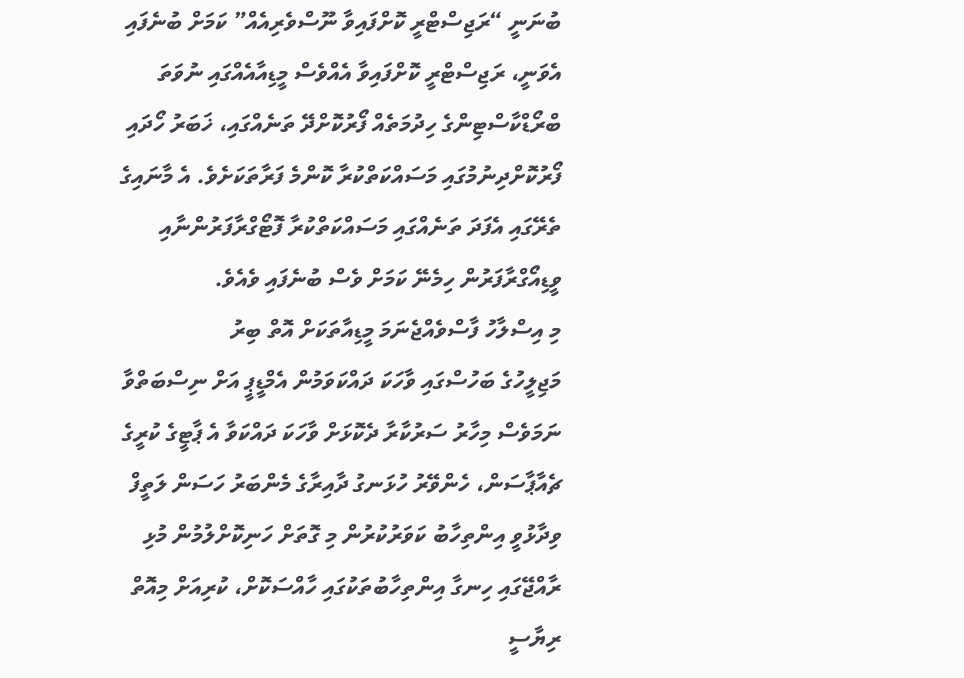ބުނަނީ “ރަޖިސްޓްރީ ކޮށްފައިވާ ނޫސްވެރިއެއް” ކަމަށް ބުނެފައި އެވަނީ، ރަޖިސްޓްރީ ކޮށްފައިވާ އެއްވެސް މީޑިއާއެއްގައި ނުވަތަ ބްރޯޑްކާސްޓިންގެ ހިދުމަތެއް ފޯރުކޮށްދޭ ތަނެއްގައި، ޚަބަރު ހޯދައި ފޯރުކޮށްދިނުމުގައި މަސައްކަތްކުރާ ކޮންމެ ފަރާތަކަށެވެ. އެ މާނައިގެ ތެރޭގައި އެފަދަ ތަނެއްގައި މަސައްކަތްކުރާ ފޮޓޯގްރާފަރުންނާއި ވީޑިއޯގްރާފަރުން ހިމެނޭ ކަމަށް ވެސް ބުނެފައި ވެއެވެ.
މި އިސްލާހު ފާސްވެއްޖެނަމަ މީޑިއާތަކަށް އޮތް ބިރު
މަޖިލީހުގެ ބަހުސްގައި ވާހަކަ ދައްކަވަމުން އެމްޑީޕީ އަށް ނިސްބަތްވާ ނަމަވެސް މިހާރު ސަރުކާރާ ދެކޮޅަށް ވާހަކަ ދައްކަވާ އެ ޕާޓީގެ ކުރީގެ ޗެއާޕާސަން، ހެންވޭރު ހުޅަނގު ދާއިރާގެ މެންބަރު ހަސަން ލަތީފް ވިދާޅުވީ އިންތިހާބު ކަވަރުކުރުން މި ގޮތަށް ހަނިކޮށްލުމުން މުޅި ރާއްޖޭގައި ހިނގާ އިންތިހާބުތަކުގައި ހާއްސަކޮށް، ކުރިއަށް މިއޮތް ރިޔާސީ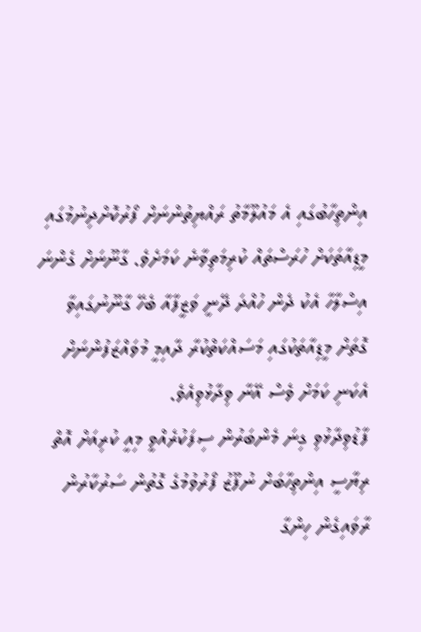އިންތިހާބުގައި އެ މައުލޫމާތު ރައްޔިތުންނަށް ފޯރުކޮށްދިނުމުގައި މީޑިއާތަކަށް ހުރަސްތައް ކުރިމަތިވާނެ ކަމަށެވެ. ގާނޫނަށް ގެންނަ އިސްލާހާ އެކު ދެން ހުއްދަ ދޭނީ ވަޒީފާއާ ބެހޭ ގާނޫނުގައިވާ ގޮތަށް މީޑިއާތަކުގައި މަސައްކަތްކުރާ ދާއިމީ މުވައްޒަފުންނަށް އެކަނި ކަމަށް ވެސް އޭނާ ވިދާޅުވިއެވެ.
ފާޑުވިދާޅުވި ގިނަ މެންބަރުން ސިފަކުރެއްވީ މިއީ ކުރިއަށް އޮތް ރިޔާސީ އިންތިހާބަށް ނުފޫޒު ފޯރުވުމުގެ ގޮތުން ސަރުކާރުން ރާވައިގެން ހިންގާ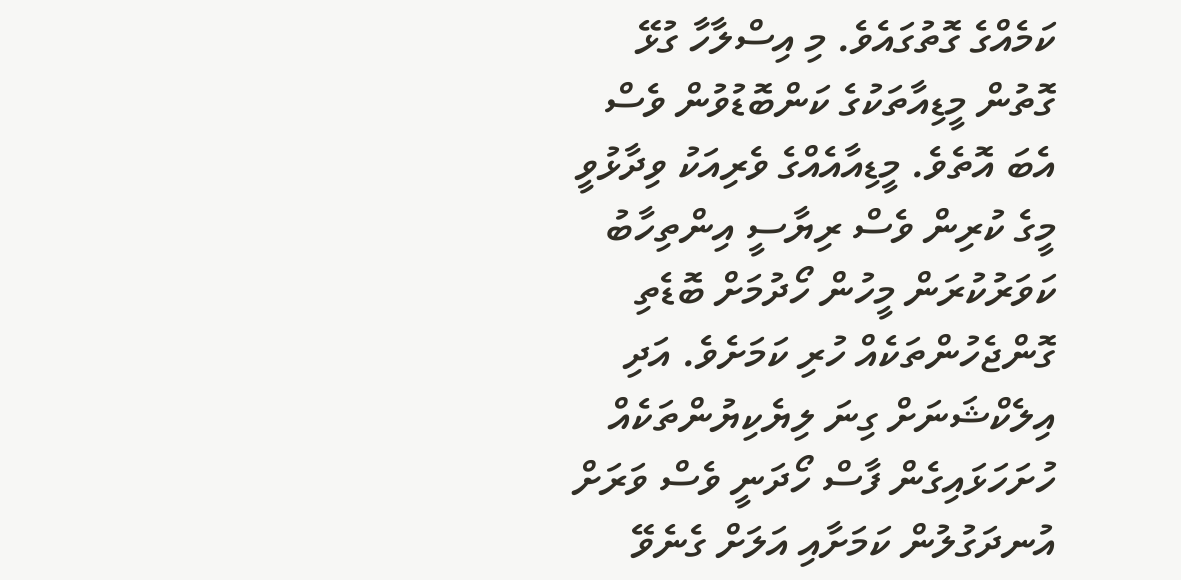ކަމެއްގެ ގޮތުގައެވެ. މި އިސްލާހާ ގުޅޭ ގޮތުން މީޑިއާތަކުގެ ކަންބޮޑުވުން ވެސް އެބަ އޮތެވެ. މީޑިއާއެއްގެ ވެރިއަކު ވިދާޅުވީ މީގެ ކުރިން ވެސް ރިޔާސީ އިންތިހާބު ކަވަރުކުރަން މީހުން ހޯދުމަށް ބޮޑެތި ގޮންޖެހުންތަކެއް ހުރި ކަމަށެވެ. އަދި އިލެކްޝަނަށް ގިނަ ލިޔެކިޔުންތަކެއް ހުށަހަޅައިގެން ފާސް ހޯދަނީ ވެސް ވަރަށް އުނދަގުލުން ކަމަށާއި އަލަށް ގެނެވޭ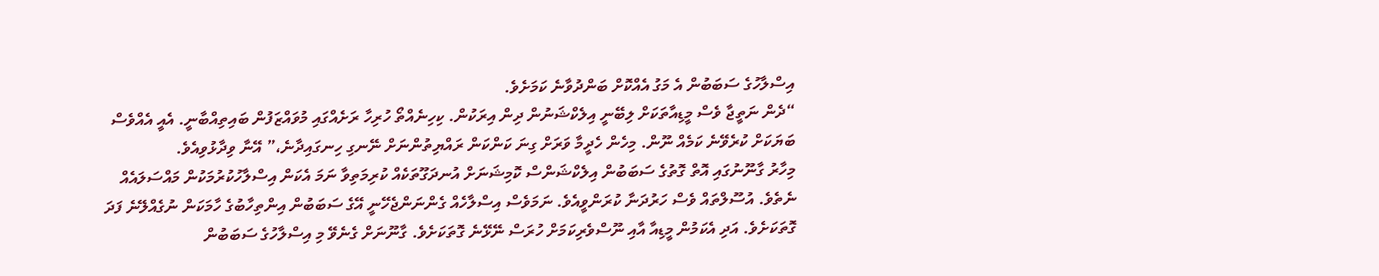އިސްލާހުގެ ސަބަބުން އެ މަގު އެއްކޮށް ބަންދުވާނެ ކަމަށެވެ.
“ދެން ނަތީޖާ ވެސް މީޑިއާތަކަށް ލިބޭނީ އިލެކްޝަނުން ދިން އިރަކުން. ކިހިނެއްތޯ ހުރިހާ ރަށެއްގައި މުވައްޒަފުން ބައިތިއްބާނީ. އެއީ އެއްވެސް ބަޔަކަށް ކުރެވޭނެ ކަމެއް ނޫން. މިހެން ހެދީމާ ވަރަށް ގިނަ ކަންކަން ރައްޔިތުންނަށް ނޭނގި ހިނގައިދާނެ،” އޭނާ ވިދާޅުވިއެވެ.
މިހާރު ގާނޫނުގައި އޮތް ގޮތުގެ ސަބަބުން އިލެކްޝަންސް ކޮމިޝަނަށް އުނދަގޫތަކެއް ކުރިމަތިވާ ނަމަ އެކަން އިސްލާހުކުރުމަކުން މައްސަލައެއް ނެތެވެ. އުސޫލްތައް ވެސް ހަރުދަނާ ކުރަންވީއެވެ. ނަމަވެސް އިސްލާހެއް ގެންނަންޖެހޭނީ އޭގެ ސަބަބުން އިންތިހާބުގެ ހާމަކަން ނުގެއްލޭނެ ފަދަ ގޮތަކަށެވެ. އަދި އެކަމުން މީޑިއާ އާއި ނޫސްވެރިކަމަށް ހުރަސް ނޭޅޭނެ ގޮތަކަށެވެ. ގާނޫނަށް ގެނެވޭ މި އިސްލާހުގެ ސަބަބުން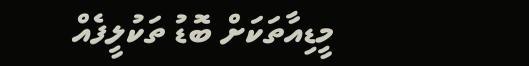މީޑިއާތަކަށް ބޮޑު ތަކުލީފެއް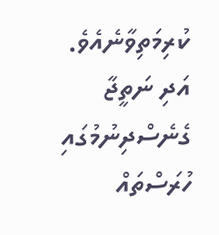ކުރިމަތިވާނެއެވެ. އަދި ނަތީޖާ ގެނެސްދިނުމުގައި ހުރަސްތައް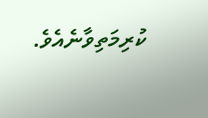ކުރިމަތިވާނެއެވެ.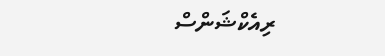ރިއެކްޝަންސް